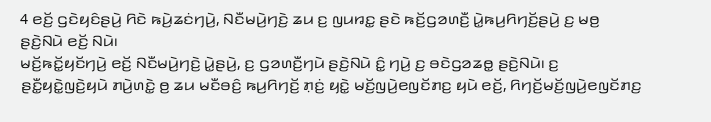4 ꤕꤢꤩ꤬ ꤞꤢꤧꤟꤢꤨꤔꤣꤧ꤬ ꤖꤢꤧ ꤒꤣꤧ꤬ꤘꤢꤦꤚꤣꤧ꤬, ꤡꤢꤪꤗꤣꤧ꤬ꤚꤢꤧ꤬ ꤘꤣ ꤢ꤬ ꤜꤣꤙꤢ꤭ ꤔꤢꤧ ꤒꤢꤩ꤬ꤞꤤꤛꤢꤪ꤬ ꤣꤧ꤭ꤒꤣ꤬ꤖꤚꤢꤩ꤬ꤔꤣꤧ꤬ ꤢ꤬ ꤗꤥ꤬ ꤔꤢꤧ꤬ꤡꤣꤧ ꤕꤢꤩ꤬ ꤡꤣꤧ꤯
ꤗꤢꤩ꤬ꤒꤢꤩ꤭ꤟꤢꤩꤚꤣꤧ꤬ ꤕꤢꤩ꤬ ꤡꤢꤪꤗꤣꤧ꤬ꤚꤢꤧ꤬ ꤣꤧ꤭ꤔꤣꤧ꤬, ꤢ꤬ ꤞꤤꤛꤢꤪ꤬ꤚꤣꤧ ꤔꤢꤧ꤬ꤡꤣꤧ ꤢꤨ꤭ ꤚꤣꤧ꤬ ꤢ꤬ ꤋꤢꤧꤞꤤꤘꤥ꤭ ꤔꤢꤧ꤬ꤡꤣꤧ꤯ ꤢ꤬ ꤔꤢꤪ꤭ꤟꤢꤧ꤭ꤜꤢꤧ꤬ꤟꤣꤧ ꤊꤣꤧ꤬ꤛꤢꤧ꤭ ꤥ꤬ ꤘꤣ ꤗꤢꤪꤋꤢꤨ꤬ ꤒꤣ꤬ꤖꤚꤢꤩ꤬ ꤊ꤫ꤢꤦ꤬ ꤟꤢꤧ꤭ ꤗꤢꤩ꤬ꤜꤣꤧ꤬ꤕꤜꤢꤩꤊꤢ꤬ ꤟꤣꤧ ꤕꤢꤩ꤬, ꤖꤚꤢꤩ꤬ꤗꤢꤩ꤬ꤜꤣꤧ꤬ꤕꤜꤢꤩꤊꤢ꤬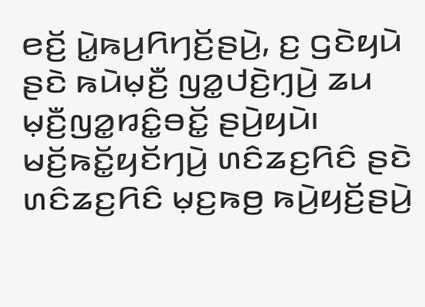ꤕꤢꤩ꤬ ꤣꤧ꤭ꤒꤣ꤬ꤖꤚꤢꤩ꤬ꤔꤣꤧ꤬, ꤢ꤬ ꤞꤢꤧꤟꤣꤧ ꤔꤢꤧ ꤒꤣꤧꤗ꤫ꤢꤪ꤬ ꤜꤤ꤭ꤓꤢꤧ꤬ꤚ꤫ꤣꤧ꤬ ꤘꤣ ꤗ꤫ꤢꤪ꤬ꤜꤤ꤭ꤙꤢꤨ꤭ꤋꤢꤩ꤭ ꤔꤣꤧ꤬ꤟꤣꤧ꤯
ꤗꤢꤩ꤬ꤒꤢꤩ꤭ꤟꤢꤩꤚꤣꤧ꤬ ꤛꤢꤨꤘꤢ꤬ꤖꤢꤨ ꤔꤢꤧ ꤛꤢꤨꤘꤢ꤬ꤖꤢꤨ ꤗ꤫ꤢ꤬ꤒꤥ꤬ ꤒꤣꤧ꤬ꤟꤢꤩ꤬ꤔꤣꤧ꤬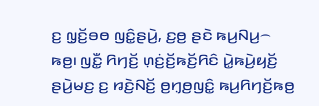ꤢ꤬ ꤜ꤫ꤢꤩ꤬ꤋꤥ ꤜꤢꤨ꤭ꤔꤣꤧ꤬, ꤢ꤬ꤥ꤬ ꤔꤢꤧ ꤒꤣ꤬ꤡꤣ꤬꤮ ꤒꤥ꤬꤯ ꤜꤢꤪ꤭ ꤖꤚꤢꤩ꤬ ꤛ꤫ꤢꤦ꤬ꤢꤩ꤬ꤒꤢꤩ꤬ꤖꤢꤨ ꤣꤧ꤭ꤒꤣꤧ꤬ꤟꤢꤩ꤬ ꤔꤣꤧ꤬ꤗꤢ꤬ ꤢ꤬ ꤙꤢꤧ꤬ꤡꤢꤩ꤬ ꤥ꤬ꤚ꤫ꤥ꤬ꤜꤢꤨ꤭ ꤒꤣ꤬ꤖꤚꤢꤩ꤬ꤒꤥ꤬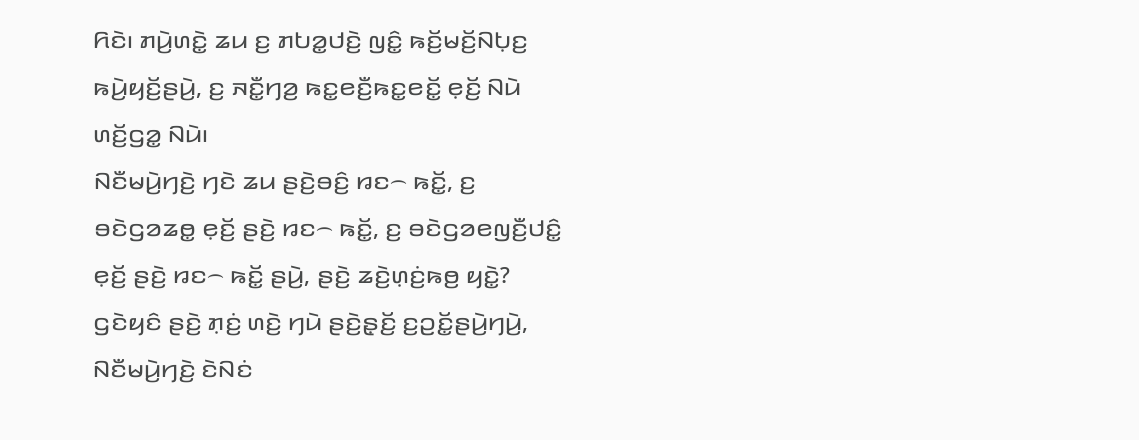ꤖꤢꤧ꤯ ꤊꤣꤧ꤬ꤛꤢꤧ꤭ ꤘꤣ ꤢ꤬ ꤊꤝꤤ꤭ꤓꤢꤧ꤬ ꤜꤢꤨ꤭ ꤒꤢꤩ꤬ꤗꤢꤩ꤬ꤡꤝ꤫ꤢ꤬ ꤒꤣꤧ꤬ꤟꤢꤩ꤬ꤔꤣꤧ꤬, ꤢ꤬ ꤏꤢꤪ꤭ꤚꤤ꤬ ꤒꤢ꤭ꤕꤢꤪ꤬ꤒꤢ꤭ꤕꤢꤩ꤭ ꤕ꤫ꤢꤩ꤬ ꤡꤣꤧ ꤛꤢꤩ꤬ꤞꤤ꤭ ꤡꤣꤧ꤯
ꤡꤢꤪꤗꤣꤧ꤬ꤚꤢꤧ꤬ ꤚꤢꤧ ꤘꤣ ꤔꤢꤧ꤬ꤋꤢꤨ꤬ ꤙꤢ꤮ ꤒꤢꤩ꤭, ꤢ꤬ ꤋꤢꤧꤞꤤꤘꤥ꤭ ꤕ꤫ꤢꤩ꤬ ꤔꤢꤧ꤬ ꤙꤢ꤮ ꤒꤢꤩ꤭, ꤢ꤬ ꤋꤢꤧꤞꤤꤕꤜꤢꤪ꤬ꤓꤢꤨ꤭ ꤕ꤫ꤢꤩ꤬ ꤔꤢꤧ꤬ ꤙꤢ꤮ ꤒꤢꤩ꤭ ꤔꤣꤧ꤬, ꤔꤢꤧ꤬ ꤘꤢꤧ꤬ꤛ꤫ꤢꤦ꤬ꤒꤥ꤬ ꤟꤢꤧ꤭? ꤞꤢꤧꤟꤢꤨ ꤔꤢꤧ꤬ ꤊ꤫ꤢꤦ꤬ ꤛꤢꤧ꤬ ꤚꤣꤧ ꤔꤢꤧ꤬ꤔ꤫ꤢꤩ꤬ ꤢ꤬ꤑꤢꤩ꤭ꤔꤣꤧ꤬ꤚꤣꤧ꤬, ꤡꤢꤪꤗꤣꤧ꤬ꤚꤢꤧ꤬ ꤢꤧꤡꤢꤦ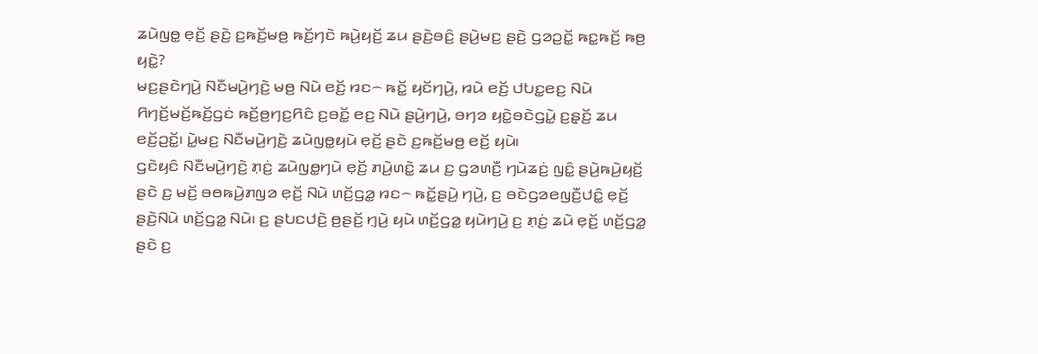ꤘꤣꤧꤜꤥ꤭ ꤕ꤫ꤢꤩ꤬ ꤔꤢꤧ꤬ ꤢ꤬ꤒꤢꤩ꤬ꤗꤥ꤬ ꤒꤢꤩ꤬ꤚꤢꤧ ꤒꤣꤧ꤬ꤟꤢꤩ꤬ ꤘꤣ ꤔꤢꤧ꤬ꤋꤢꤨ꤬ ꤔꤣꤧ꤬ꤗꤢ꤬ ꤔꤢꤧ꤬ ꤞꤤꤑꤢꤩ꤭ ꤒꤢ꤭ꤒꤢꤩ꤬ ꤒꤥ꤬ ꤟꤢꤧ꤭?
ꤗꤢ꤬ꤔꤢꤧꤚꤣꤧ꤬ ꤡꤢꤪꤗꤣꤧ꤬ꤚꤢꤧ꤬ ꤗꤥ꤬ ꤡꤣꤧ ꤕꤢꤩ꤬ ꤙꤢ꤮ ꤒꤢꤩ꤭ ꤟꤢꤩꤚꤣꤧ꤬, ꤙꤣꤧ ꤕꤢꤩ꤬ ꤓꤝꤢ꤭ꤕꤢ꤬ ꤡꤣꤧ ꤖꤚꤢꤩ꤬ꤗꤢꤩ꤬ꤒꤢꤩ꤬ꤞꤢꤦ ꤒꤢꤩ꤬ꤥ꤬ꤚꤢ꤬ꤖꤢꤨ ꤢ꤬ꤋꤢꤩ꤭ ꤕꤢ꤬ ꤡꤣꤧ ꤔꤣꤧ꤬ꤚꤣꤧ꤬, ꤋꤚꤤ ꤟꤢꤧ꤭ꤋꤢꤧꤞꤣꤧ꤭ ꤢ꤬ꤔ꤫ꤢꤩ꤬ ꤘꤣ ꤕꤢꤩ꤬ꤑꤢꤩ꤭꤯ ꤣꤧ꤭ꤗꤢ꤬ ꤡꤢꤪꤗꤣꤧ꤬ꤚꤢꤧ꤬ ꤘꤣꤧꤜꤥ꤭ꤟꤣꤧ ꤕ꤫ꤢꤩ꤬ ꤔꤢꤧ ꤢ꤬ꤒꤢꤩ꤬ꤗꤥ꤬ ꤕꤢꤩ꤬ ꤟꤣꤧ꤯
ꤞꤢꤧꤟꤢꤨ ꤡꤢꤪꤗꤣꤧ꤬ꤚꤢꤧ꤬ ꤊ꤫ꤢꤦ꤬ ꤘꤣꤧꤜꤥ꤭ꤚꤣꤧ ꤕ꤫ꤢꤩ꤬ ꤊꤣꤧ꤬ꤛꤢꤧ꤭ ꤘꤣ ꤢ꤬ ꤞꤤꤛꤢꤪ꤬ ꤚꤣꤧꤘꤢꤦ꤬ ꤜꤢꤨ꤭ ꤔꤣꤧ꤬ꤒꤣꤧ꤬ꤟꤢꤩ꤬ ꤔꤢꤧ ꤢ꤬ ꤗꤢꤩ꤬ ꤋꤥꤒꤣꤧ꤬ꤊꤜꤤ ꤕ꤫ꤢꤩ꤬ ꤡꤣꤧ ꤛꤢꤩ꤬ꤞꤤ꤭ ꤙꤢ꤮ ꤒꤢꤩ꤭ꤔꤣꤧ꤬ ꤚꤣꤧ꤬, ꤢ꤬ ꤋꤢꤧꤞꤤꤕꤜꤢꤪ꤬ꤓꤢꤨ꤭ ꤕ꤫ꤢꤩ꤬ ꤔꤢꤧ꤬ꤡꤣꤧ ꤛꤢꤩ꤬ꤞꤤ꤭ ꤡꤣꤧ꤯ ꤢ꤬ ꤔꤝꤢꤓꤢꤧ꤬ ꤥ꤬ꤔꤢꤩ꤬ ꤚ꤫ꤣꤧ꤬ ꤟꤣꤧ ꤛꤢꤩ꤬ꤞꤤ꤭ ꤟꤣꤧꤚꤣꤧ꤬ ꤢ꤬ ꤊ꤫ꤢꤦ꤬ ꤘꤣꤧ ꤕ꤫ꤢꤩ꤬ ꤛꤢꤩ꤬ꤞꤤ꤭ ꤔꤢꤧ ꤢ꤬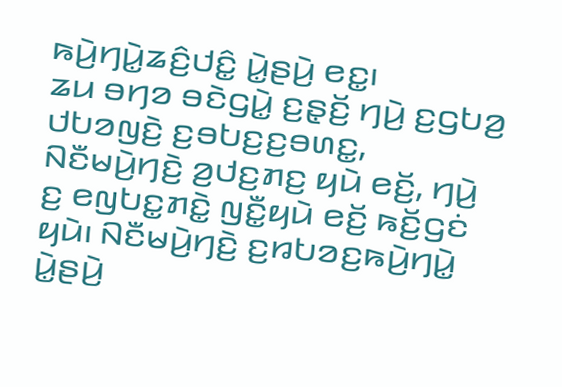ꤒꤣꤧ꤬ꤚꤣꤧ꤭ꤘꤢꤨ꤬ꤓꤢꤨ꤭ ꤣꤧ꤭ꤔꤣꤧ꤬ ꤕꤢ꤭꤯
ꤘꤣ ꤋꤚꤤ ꤋꤢꤧꤞꤣꤧ꤭ ꤢ꤬ꤔ꤫ꤢꤩ꤬ ꤚꤣꤧ꤬ ꤢ꤬ꤞꤝꤤ꤬ ꤓꤝꤤꤜꤢꤧ꤬ ꤢ꤬ꤋꤝꤢ꤬ꤢ꤬ꤋꤛꤢ꤭, ꤡꤢꤪꤗꤣꤧ꤬ꤚꤢꤧ꤬ ꤤ꤬ꤓꤢ꤬ꤊꤢ꤬ ꤟꤣꤧ ꤕꤢꤩ꤬, ꤚꤣꤧ꤬ ꤢ꤬ ꤕꤜꤝꤢ꤭ꤊꤢꤧ꤭ ꤜꤢꤪ꤭ꤟꤣꤧ ꤕꤢꤩ꤬ ꤒꤢꤩ꤬ꤞꤢꤦ ꤟꤣꤧ꤯ ꤡꤢꤪꤗꤣꤧ꤬ꤚꤢꤧ꤬ ꤢ꤬ꤙꤝꤤꤢ꤬ꤒꤣꤧ꤬ꤚꤣꤧ꤭ ꤣꤧ꤭ꤔꤣꤧ꤬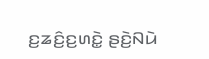ꤢ꤬ꤘꤢꤨ꤬ꤢ꤬ꤛꤢꤧ꤭ ꤔꤢꤧ꤬ꤡꤣꤧ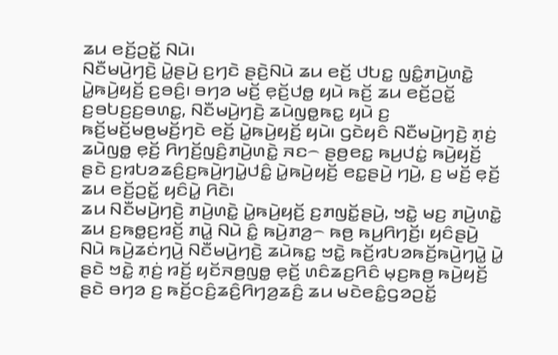ꤘꤣ ꤕꤢꤩ꤬ꤑꤢꤩ꤭ ꤡꤣꤧ꤯
ꤡꤢꤪꤗꤣꤧ꤬ꤚꤢꤧ꤬ ꤣꤧ꤭ꤔꤣꤧ꤬ ꤢ꤬ꤚꤢꤧ ꤔꤢꤧ꤬ꤡꤣꤧ ꤘꤣ ꤕꤢꤩ꤬ ꤓꤝꤢ꤭ ꤜꤢꤨ꤭ꤊꤣꤧ꤬ꤛꤢꤧ꤭ ꤣꤧ꤭ꤒꤣꤧ꤬ꤟꤢꤩ꤬ ꤢ꤬ꤋꤢꤨ꤬꤯ ꤋꤚꤤ ꤗꤢꤩ꤬ ꤕ꤫ꤢꤩ꤬ꤓꤥ꤭ ꤟꤣꤧ ꤒꤢꤩ꤬ ꤘꤣ ꤕꤢꤩ꤬ꤑꤢꤩ꤭ ꤢ꤬ꤋꤝꤢ꤬ꤢ꤬ꤋꤛꤢ꤭, ꤡꤢꤪꤗꤣꤧ꤬ꤚꤢꤧ꤬ ꤘꤣꤧꤜꤥ꤭ꤒꤢ꤭ ꤟꤣꤧ ꤢ꤬ ꤒꤢꤩ꤬ꤗꤢꤩ꤬ꤗꤥ꤬ꤗꤢꤩ꤬ꤚꤢꤧ ꤕꤢꤩ꤬ ꤣꤧ꤭ꤒꤣꤧ꤬ꤟꤢꤩ꤬ ꤟꤣꤧ꤯ ꤞꤢꤧꤟꤢꤨ ꤡꤢꤪꤗꤣꤧ꤬ꤚꤢꤧ꤬ ꤊ꤫ꤢꤦ꤬ ꤘꤣꤧꤜꤥ꤭ ꤕ꤫ꤢꤩ꤬ ꤖꤚꤢꤩ꤬ꤜꤢꤨ꤬ꤊꤣꤧ꤬ꤛꤢꤧ꤭ ꤏꤢ꤮ ꤔꤥ꤬ꤕꤢ꤭ ꤒꤣ꤬ꤓꤢꤦ꤭ ꤒꤣꤧ꤬ꤟꤢꤩ꤬ ꤔꤢꤧ ꤢ꤬ꤙꤝꤤꤘꤢꤨ꤬ꤢ꤬ꤒꤣꤧ꤬ꤚꤣꤧ꤭ꤓꤢꤨ꤭ ꤣꤧ꤭ꤒꤣꤧ꤬ꤟꤢꤩ꤬ ꤕꤢ꤭ꤔꤣꤧ꤬ ꤚꤣꤧ꤬, ꤢ꤬ ꤗꤢꤩ꤬ ꤕ꤫ꤢꤩ꤬ ꤘꤣ ꤕꤢꤩ꤬ꤑꤢꤩ꤭ ꤟꤢꤨꤣꤧ꤭ ꤖꤢꤧ꤯
ꤘꤣ ꤡꤢꤪꤗꤣꤧ꤬ꤚꤢꤧ꤬ ꤊꤣꤧ꤬ꤛꤢꤧ꤭ ꤣꤧ꤭ꤒꤣꤧ꤬ꤟꤢꤩ꤬ ꤢ꤬ꤊꤜꤢꤩ꤭ꤔꤣꤧ꤬, ꤠꤢꤧ꤭ ꤗꤢ꤬ ꤊꤣꤧ꤬ꤛꤢꤧ꤭ ꤘꤣ ꤢ꤬ꤒꤥ꤭ꤢ꤬ꤙꤢꤩ꤬ ꤊꤣꤧ꤭ ꤡꤣꤧ ꤢꤨ꤭ ꤒꤣꤧ꤬ꤊꤤ꤬꤮ ꤒꤥ꤬ ꤒꤣ꤬ꤖꤚꤢꤩ꤬꤯ ꤟꤢꤨꤔꤣꤧ꤬ ꤡꤣꤧ ꤒꤣꤧ꤬ꤘꤢꤦꤚꤣꤧ꤬ ꤡꤢꤪꤗꤣꤧ꤬ꤚꤢꤧ꤬ ꤘꤣꤧꤒꤢ꤭ ꤠꤢꤧ꤭ ꤒꤢꤩ꤬ꤙꤝꤤꤒꤢꤩ꤬ꤒꤣꤧ꤬ꤚꤣꤧ꤭ ꤣꤧ꤭ ꤔꤢꤧ ꤠꤢꤧ꤭ ꤊ꤫ꤢꤦ꤬ ꤙꤢꤩ꤬ ꤟꤢꤩꤏꤥ꤬ꤜꤥ꤭ ꤕ꤫ꤢꤩ꤬ ꤛꤢꤨꤘꤢ꤬ꤖꤢꤨ ꤗ꤫ꤢ꤬ꤒꤥ꤬ ꤒꤣꤧ꤬ꤟꤢꤩ꤬ ꤔꤢꤧ ꤋꤚꤤ ꤢ꤬ ꤒꤢꤩ꤬ꤍꤢꤨ꤬ꤘꤢꤨ꤬ꤖꤚꤤ꤬ꤘꤢꤨ꤬ ꤘꤣ ꤗꤢꤧꤕꤢꤨ꤭ꤞꤤꤑꤢꤩ꤭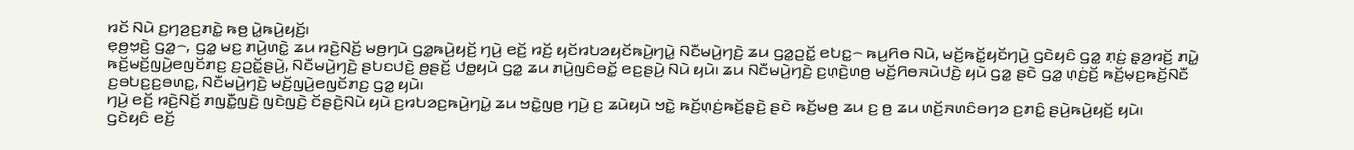ꤙꤢꤩ ꤡꤣꤧ ꤢ꤬ꤚꤤ꤬ꤢ꤬ꤊꤢꤧ꤭ ꤒꤥ꤬ ꤣꤧ꤭ꤒꤣꤧ꤬ꤟꤢꤩ꤬꤯
ꤕ꤫ꤥ꤬ꤠ꤫ꤢꤧ꤬ ꤞꤤ꤭꤮, ꤞꤤ꤭ ꤗꤢ꤬ ꤊꤣꤧ꤬ꤛꤢꤧ꤭ ꤘꤣ ꤙꤢꤧ꤬ꤡꤢꤩ꤬ ꤗꤥ꤬ꤚꤣꤧ ꤞꤤ꤭ꤒꤣꤧ꤬ꤟꤢꤩ꤬ ꤚꤣꤧ꤬ ꤕꤢꤩ꤬ ꤙꤢꤩ꤬ ꤟꤢꤩꤙꤝꤤꤟꤢꤩꤒꤣꤧ꤬ꤚꤣꤧ꤭ ꤡꤢꤪꤗꤣꤧ꤬ꤚꤢꤧ꤬ ꤘꤣ ꤞꤤ꤭ꤑꤢꤩ꤭ ꤕꤝꤢ꤭꤮ ꤒꤣ꤬ꤖꤥ ꤡꤣꤧ, ꤗꤢꤩ꤬ꤒꤢꤩ꤭ꤟꤢꤩꤚꤣꤧ꤬ ꤞꤢꤧꤟꤢꤨ ꤞꤤ꤭ ꤊ꤫ꤢꤦ꤬ ꤔ꤫ꤤ꤬ꤙꤢꤩ꤬ ꤊꤣꤧ꤭ ꤒꤢꤩ꤬ꤗꤢꤩ꤬ꤜꤣꤧ꤬ꤕꤜꤢꤩꤊꤢ꤬ ꤢ꤬ꤑꤢꤩ꤭ꤔꤣꤧ꤬, ꤡꤢꤪꤗꤣꤧ꤬ꤚꤢꤧ꤬ ꤔꤝꤢꤓꤢꤧ꤬ ꤥ꤬ꤔꤢꤩ꤬ ꤓꤥ꤭ꤟꤣꤧ ꤞꤤ꤭ ꤘꤣ ꤊꤣꤧ꤬ꤜꤢꤨꤋꤢꤩ꤭ ꤕꤢ꤬ꤔꤣꤧ꤬ ꤡꤣꤧ ꤟꤣꤧ꤯ ꤘꤣ ꤡꤢꤪꤗꤣꤧ꤬ꤚꤢꤧ꤬ ꤢ꤬ꤛ꤫ꤢꤧ꤬ꤛꤥ꤬ ꤗꤢꤩ꤬ꤖꤥꤏꤣꤧꤓꤢꤧ꤬ ꤟꤣꤧ ꤞꤤ꤭ ꤔꤢꤧ ꤞꤤ꤭ ꤛ꤫ꤢꤦ꤬ꤢꤩ꤬ ꤒꤢꤩ꤬ꤗ꤫ꤢ꤬ꤒꤢꤩ꤬ꤡꤢꤪ ꤢ꤬ꤋꤝꤢ꤬ꤢ꤬ꤋꤛꤢ꤭, ꤡꤢꤪꤗꤣꤧ꤬ꤚꤢꤧ꤬ ꤗꤢꤩ꤬ꤜꤣꤧ꤬ꤕꤜꤢꤩꤊꤢ꤬ ꤞꤤ꤭ ꤟꤣꤧ꤯
ꤚꤣꤧ꤬ ꤕꤢꤩ꤬ ꤙꤢꤧ꤬ꤡꤢꤩ꤬ ꤊꤜꤢꤪ꤭ꤜꤢꤧ꤬ ꤜꤢꤧꤜꤢꤧ꤬ ꤢꤩꤔꤢꤧ꤬ꤡꤣꤧ ꤟꤣꤧ ꤢ꤬ꤙꤝꤤꤢ꤬ꤒꤣꤧ꤬ꤚꤣꤧ꤭ ꤘꤣ ꤠꤢꤧ꤭ꤜꤥ꤬ ꤚꤣꤧ꤬ ꤢ꤬ ꤘꤣꤧꤟꤣꤧ ꤠꤢꤧ꤭ ꤒꤢꤩ꤬ꤛ꤫ꤢꤦ꤬ꤒꤢꤩ꤬ꤔ꤫ꤢꤧ꤬ ꤔꤢꤧ ꤒꤢꤩ꤬ꤗꤥ꤬ ꤘꤣ ꤢ꤬ ꤥ꤬ ꤘꤣ ꤛꤢꤩ꤬ꤏꤛꤢꤨꤋꤚꤤ ꤢ꤬ꤊꤢꤨ꤭ ꤔꤣꤧ꤬ꤒꤣꤧ꤬ꤟꤢꤩ꤬ ꤟꤣꤧ꤯
ꤞꤢꤧꤟꤢꤨ ꤕꤢꤩ꤬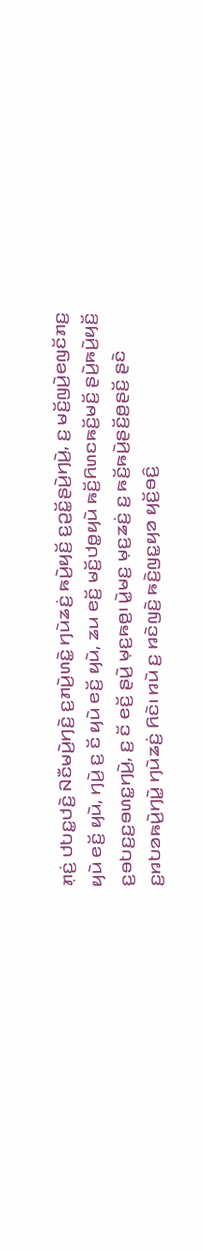ꤊ꤫ꤢꤦ꤬ ꤓꤝꤢ꤭ꤓꤢꤧ꤬ ꤡꤢꤪꤗꤣꤧ꤬ꤚꤢꤧ꤬ ꤢ꤬ꤊꤣꤧ꤬ꤛꤢꤧ꤭ ꤚꤣꤧꤘꤢꤦ꤬ ꤒꤣꤧ꤬ꤟꤢꤩ꤬ ꤢ꤬ꤑꤢꤩ꤭ꤔꤣꤧ꤬ꤚꤣꤧ꤬, ꤢ꤬ ꤗꤢꤩ꤬ꤜꤣꤧ꤬ꤕꤜꤢꤩꤊꤢ꤬ ꤟꤣꤧ ꤕꤢꤩ꤬ ꤟꤣꤧ, ꤚꤣꤧ꤬ ꤢ꤬ ꤢꤩ ꤟꤣꤧ ꤕꤢꤩ꤬ ꤟꤣꤧ, ꤘꤣ ꤕꤢꤩ꤬ ꤗꤢꤩ꤬ꤓꤥ꤭ꤟꤣꤧ ꤒꤢꤩ꤬ꤖꤛꤢꤒꤢꤩ꤬ꤗꤢꤩ꤬ ꤔꤣꤧ꤬ꤒꤣꤧ꤬ꤟꤢꤩ꤬ ꤢ꤬ꤋꤝꤢ꤬ꤢ꤬ꤋꤛꤢ꤭ꤚꤣꤧ꤬, ꤢ꤬ ꤢꤩ ꤕꤢꤩ꤬ ꤔꤣꤧ꤬ ꤗ꤫ꤢ꤬ꤒꤥ꤬꤯ ꤣꤧ꤭ꤗꤢ꤬ ꤗ꤫ꤢ꤬ꤘꤢꤦ꤬ ꤢ꤬ ꤒꤢꤩ꤬ꤒꤣꤧ꤬ꤔꤢꤩ꤬ꤥ꤬ꤔꤢꤩ꤬ ꤔꤢꤧ ꤢ꤬ꤙꤝꤤꤒꤣꤧ꤬ꤚꤣꤧ꤭ ꤚꤣꤧꤘꤢꤦ꤬ ꤖꤢꤧ꤯ ꤙꤣꤧ ꤢ꤬ ꤙꤢꤧꤜꤢꤧ꤬ ꤒꤢꤧ꤬ꤜꤢ꤭ꤟꤤ ꤟꤢꤩ꤬ꤋꤢꤨ꤬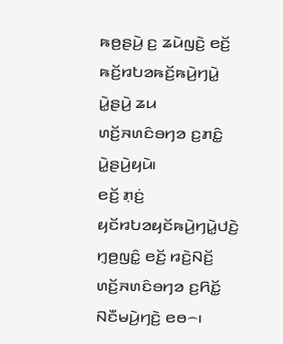ꤒꤥ꤬ꤔꤣꤧ꤬ ꤢ꤬ ꤘꤣꤧꤜꤢꤧ꤬ ꤕꤢꤩ꤬ ꤒꤢꤩ꤬ꤙꤝꤤꤒꤢꤩ꤬ꤒꤣꤧ꤬ꤚꤣꤧ꤭ ꤣꤧ꤭ꤔꤣꤧ꤬ ꤘꤣ ꤛꤢꤩ꤬ꤏꤛꤢꤨꤋꤚꤤ ꤢ꤬ꤊꤢꤨ꤭ ꤣꤧ꤭ꤔꤣꤧ꤬ꤟꤣꤧ꤯
ꤕꤢꤩ꤬ ꤊ꤫ꤢꤦ꤬ ꤟꤢꤩꤙꤝꤤꤟꤢꤩꤒꤣꤧ꤬ꤚꤣꤧ꤭ꤓꤢꤧ꤬ ꤚ꤫ꤥ꤬ꤜꤢꤨ꤭ ꤕꤢꤩ꤬ ꤙꤢꤧ꤬ꤡꤢꤩ꤬ ꤛꤢꤩ꤬ꤏꤛꤢꤨꤋꤚꤤ ꤢ꤬ꤖꤢꤩ꤭ ꤡꤢꤪꤗꤣꤧ꤬ꤚꤢꤧ꤬ ꤕꤥ꤮꤯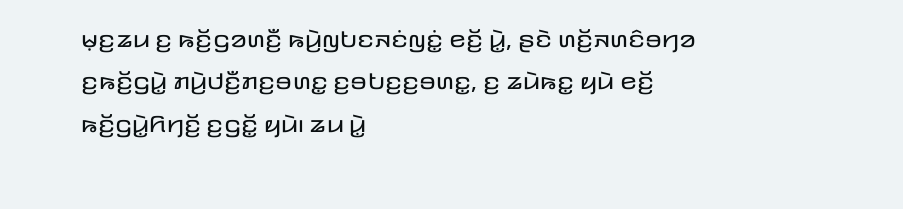ꤗ꤫ꤢ꤬ꤘꤣ ꤢ꤬ ꤒꤢꤩ꤬ꤞꤤꤛꤢꤪ꤬ ꤒꤣꤧ꤬ꤜꤝꤢꤏꤢꤦꤜꤢꤦ꤭ ꤕꤢꤩ꤬ ꤣꤧ꤭, ꤔꤢꤧ ꤛꤢꤩ꤬ꤏꤛꤢꤨꤋꤚꤤ ꤢ꤬ꤒꤢꤩ꤬ꤞꤣꤧ꤭ ꤊꤣꤧ꤬ꤓꤢꤪ꤬ꤊꤢ꤬ꤋꤛꤢ꤭ ꤢ꤬ꤋꤝꤢ꤬ꤢ꤬ꤋꤛꤢ꤭, ꤢ꤬ ꤘꤣꤧꤒꤢ꤭ ꤟꤣꤧ ꤕꤢꤩ꤬ ꤒꤢꤩ꤬ꤞꤣꤧ꤭ꤖꤚꤢꤩ꤬ ꤢ꤬ꤞꤢꤩ꤭ ꤟꤣꤧ꤯ ꤘꤣ ꤣꤧ꤭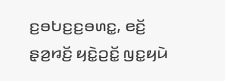ꤢ꤬ꤋꤝꤢ꤬ꤢ꤬ꤋꤛꤢ꤭, ꤕꤢꤩ꤬ ꤔ꤫ꤤ꤬ꤙꤢꤩ꤬ ꤟꤢꤧ꤭ꤑꤢꤩ꤭ ꤜꤢ꤭ꤟꤣꤧ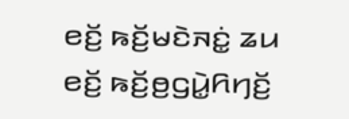ꤕꤢꤩ꤬ ꤒꤢꤩ꤬ꤗꤢꤧꤏꤢꤦ꤭ ꤘꤣ ꤕꤢꤩ꤬ ꤒꤢꤩ꤬ꤥ꤬ꤞꤣꤧ꤭ꤖꤚꤢꤩ꤬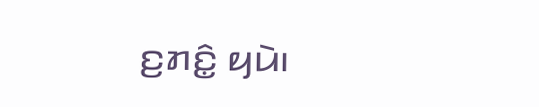ꤢ꤬ꤊꤢꤨ꤭ ꤟꤣꤧ꤯